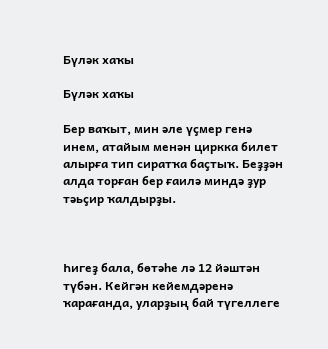Бүләк хаҡы

Бүләк хаҡы

Бер ваҡыт, мин әле үҫмер генә инем, атайым менән циркка билет алырға тип сиратҡа баҫтыҡ. Беҙҙән алда торған бер ғаилә миндә ҙур тәьҫир ҡалдырҙы.



Һигеҙ бала, бөтәһе лә 12 йәштән түбән. Кейгән кейемдәренә ҡарағанда, уларҙың бай түгеллеге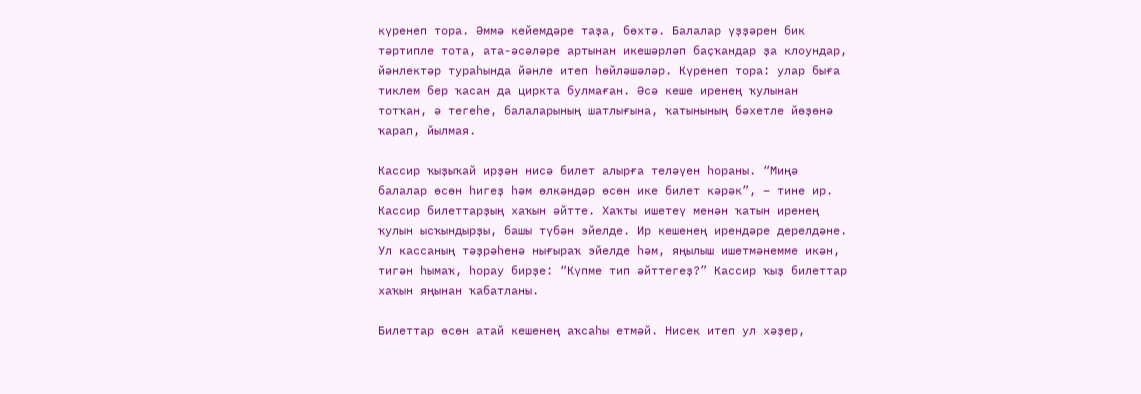күренеп тора. Әммә кейемдәре таҙа, бөхтә. Балалар үҙҙәрен бик тәртипле тота, ата-әсәләре артынан икешәрләп баҫҡандар ҙа клоундар, йәнлектәр тураһында йәнле итеп һөйләшәләр. Күренеп тора: улар быға тиклем бер ҡасан да циркта булмаған. Әсә кеше иренең ҡулынан тотҡан, ә тегеһе, балаларының шатлығына, ҡатынының бәхетле йөҙөнә ҡарап, йылмая.

Кассир ҡыҙыҡай ирҙән нисә билет алырға теләүен һораны. “Миңә балалар өсөн һигеҙ һәм өлкәндәр өсөн ике билет кәрәк”, − тине ир. Кассир билеттарҙың хаҡын әйтте. Хаҡты ишетеү менән ҡатын иренең ҡулын ысҡындырҙы, башы түбән эйелде. Ир кешенең ирендәре дерелдәне. Ул кассаның тәҙрәһенә нығыраҡ эйелде һәм, яңылыш ишетмәнемме икән, тигән һымаҡ, һорау бирҙе: “Күпме тип әйттегеҙ?” Кассир ҡыҙ билеттар хаҡын яңынан ҡабатланы.

Билеттар өсөн атай кешенең аҡсаһы етмәй. Нисек итеп ул хәҙер,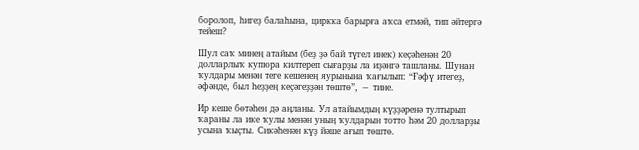боролоп, һигеҙ балаһына, циркка барырға аҡса етмәй, тип әйтергә тейеш?

Шул саҡ минең атайым (беҙ ҙә бай түгел инек) кеҫәһенән 20 долларлыҡ купюра килтереп сығарҙы ла иҙәнгә ташланы. Шунан ҡулдары менән теге кешенең яурынына ҡағылып: “Ғәфү итегеҙ, әфәнде, был һеҙҙең кеҫәгеҙҙән төштө”, − тине.

Ир кеше бөтәһен дә аңланы. Ул атайымдың күҙҙәренә тултырып ҡараны ла ике ҡулы менән уның ҡулдарын тотто һәм 20 долларҙы усына ҡыҫты. Сикәһенән күҙ йәше ағып төштө.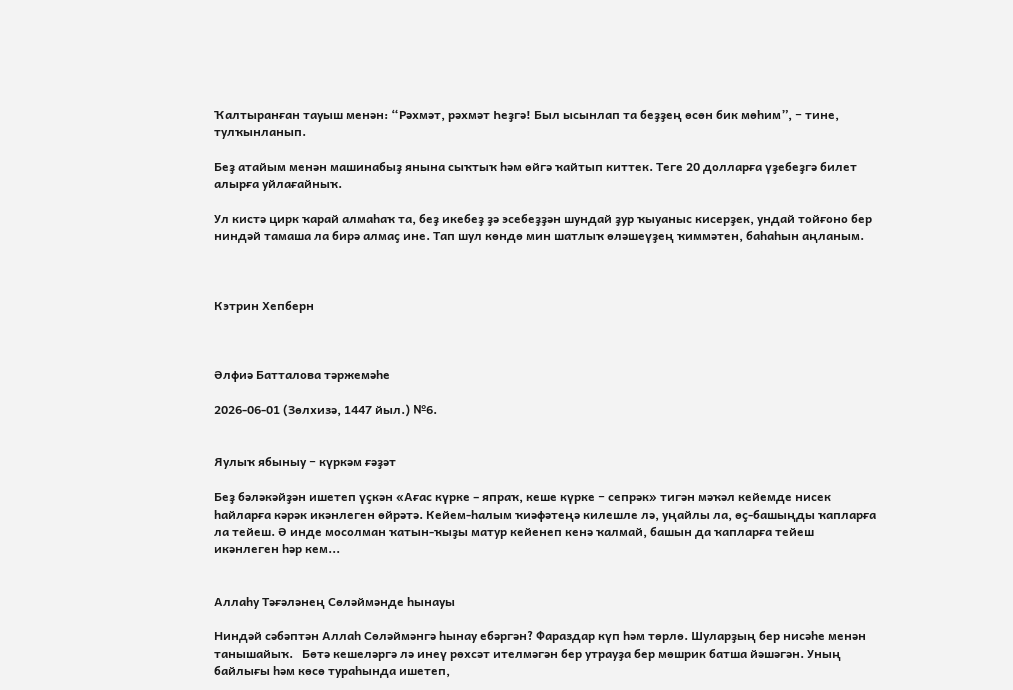Ҡалтыранған тауыш менән: “Рәхмәт, рәхмәт Һеҙгә! Был ысынлап та беҙҙең өсөн бик мөһим”, − тине, тулҡынланып.

Беҙ атайым менән машинабыҙ янына сыҡтыҡ һәм өйгә ҡайтып киттек. Теге 20 долларға үҙебеҙгә билет алырға уйлағайныҡ.

Ул кистә цирк ҡарай алмаһаҡ та, беҙ икебеҙ ҙә эсебеҙҙән шундай ҙур ҡыуаныс кисерҙек, ундай тойғоно бер ниндәй тамаша ла бирә алмаҫ ине. Тап шул көндө мин шатлыҡ өләшеүҙең ҡиммәтен, баһаһын аңланым.



Кэтрин Хепберн



Әлфиә Батталова тәржемәһе

2026-06-01 (Зөлхизә, 1447 йыл.) №6.


Яулыҡ ябыныу − күркәм ғәҙәт

Беҙ бәләкәйҙән ишетеп үҫкән «Ағас күрке – япраҡ, кеше күрке − сепрәк» тигән мәҡәл кейемде нисек һайларға кәрәк икәнлеген өйрәтә. Кейем-һалым ҡиәфәтеңә килешле лә, уңайлы ла, өҫ-башыңды ҡапларға ла тейеш. Ә инде мосолман ҡатын-ҡыҙы матур кейенеп кенә ҡалмай, башын да ҡапларға тейеш икәнлеген һәр кем...


Аллаһу Тәғәләнең Сөләймәнде һынауы

Ниндәй сәбәптән Аллаһ Сөләймәнгә һынау ебәргән? Фараздар күп һәм төрлө. Шуларҙың бер нисәһе менән танышайыҡ.   Бөтә кешеләргә лә инеү рөхсәт ителмәгән бер утрауҙа бер мөшрик батша йәшәгән. Уның байлығы һәм көсө тураһында ишетеп,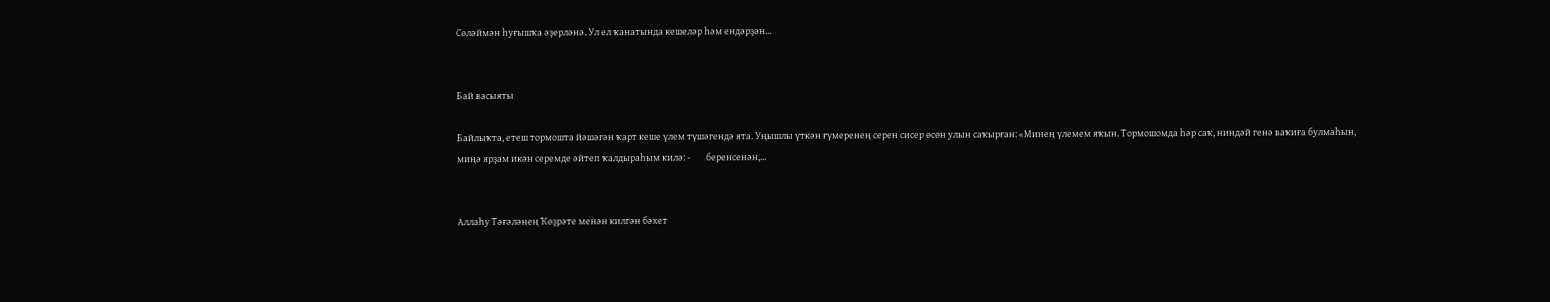Сөләймән һуғышҡа әҙерләнә. Ул ел ҡанатында кешеләр һәм ендәрҙән...


Бай васыяты

Байлыҡта, етеш тормошта йәшәгән ҡарт кеше үлем түшәгендә ята. Уңышлы үткән ғүмеренең серен сисер өсөн улын саҡырған: «Минең үлемем яҡын. Тормошомда һәр саҡ, ниндәй генә ваҡиға булмаһын, миңә ярҙам икән серемде әйтеп ҡалдыраһым килә: -        беренсенән,...


Аллаһу Тәғәләнең Ҡөҙрәте менән килгән бәхет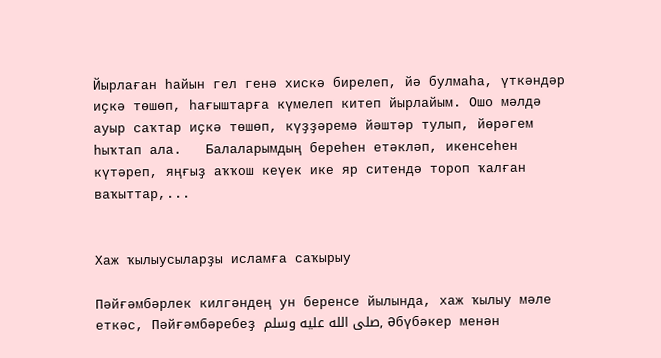Йырлаған һайын гел генә хискә бирелеп, йә булмаһа, үткәндәр иҫкә төшөп, һағыштарға күмелеп китеп йырлайым. Ошо мәлдә ауыр саҡтар иҫкә төшөп, күҙҙәремә йәштәр тулып, йөрәгем һыҡтап ала.   Балаларымдың береһен етәкләп, икенсеһен күтәреп, яңғыҙ аҡҡош кеүек ике яр ситендә тороп ҡалған ваҡыттар,...


Хаж ҡылыусыларҙы исламға саҡырыу

Пәйғәмбәрлек килгәндең ун беренсе йылында, хаж ҡылыу мәле еткәс, Пәйғәмбәребеҙ صلى الله عليه وسلم, Әбүбәкер менән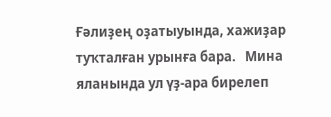Ғәлиҙең оҙатыуында, хажиҙар туҡталған урынға бара.   Мина яланында ул үҙ-ара бирелеп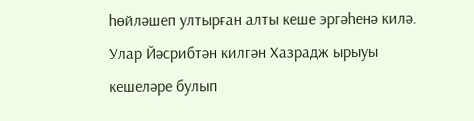һөйләшеп ултырған алты кеше эргәһенә килә. Улар Йәсрибтән килгән Хазрадж ырыуы кешеләре булып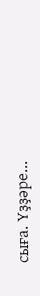сыға. Үҙҙәре...